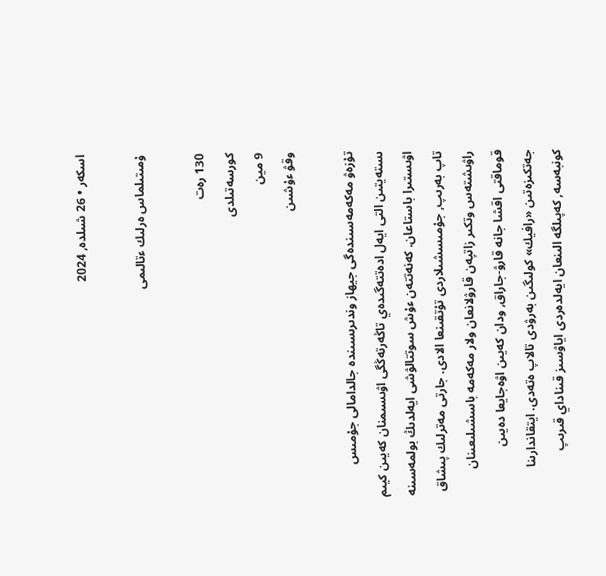اسكەر • 26 شىلدە, 2024

ۇمىتىلماس ەرلىك ءتالىمى

130 رەت
كورسەتىلدى
9 مين
وقۋ ءۇشىن

تۇزەۋ مەكەمەسىندەگى جيھاز وندىرىسىندە جالدامالى جۇمىس ىستەيتىن التى ايەل ادەتتەگىدەي تاڭەرتەڭگى اۋىسىمنان كەيىن كيىم اۋىستىرا باستاعان. كەنەتتەن ءۇش سوتتالۋشى ايەلدىڭ بولمەسىنە تاپ بەرىپ, جۇمىسشىلاردى تۇتقىنعا الادى. جارتى مەترلىك پىشاق راۋىشتەس وتكىر زاتپەن قارۋلانعان ولار مەكەمە باسشىلىعىنان قوماقتى اقشا جانە قارۋ-جاراق, ودان كەيىن اۋەجايعا دەيىن جەتكىزەتىن «رافيك» كولىگىن بەرۋدى تالاپ ەتەدى. ايتقاندارىنا كونبەسە, كەپىلگە الىنعان ايەلدەردى اياۋسىز قىناداي قىرىپ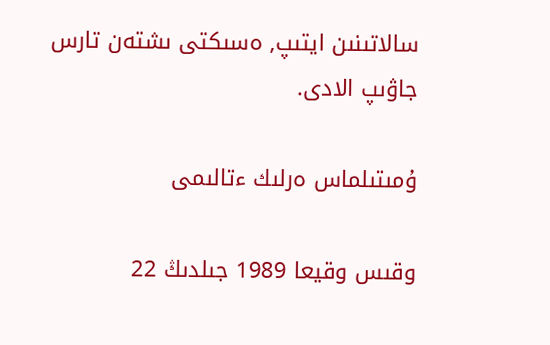سالاتىنىن ايتىپ, ەسىكتى ىشتەن تارس جاۋىپ الادى.

ۇمىتىلماس ەرلىك ءتالىمى

وقىس وقيعا 1989 جىلدىڭ 22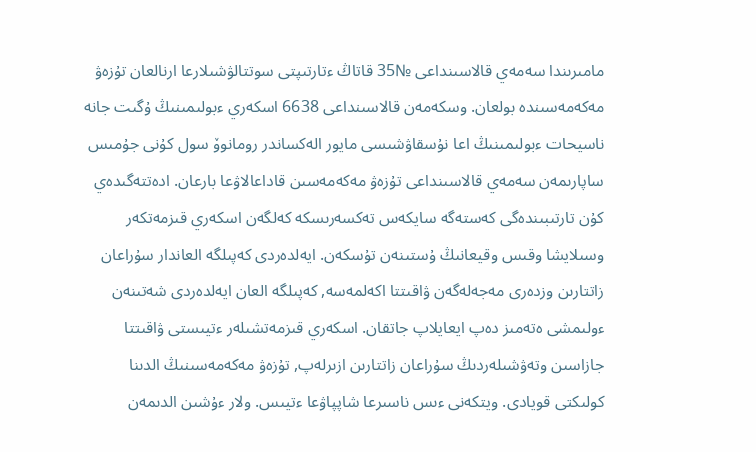مامىرىندا سەمەي قالاسىنداعى №35 قاتاڭ ءتارتىپتى سوتتالۋشىلارعا ارنالعان تۇزەۋ مەكەمەسىندە بولعان. وسكەمەن قالاسىنداعى 6638 اسكەري ءبولىمىنىڭ ۇگىت جانە ناسيحات ءبولىمىنىڭ اعا نۇسقاۋشىسى مايور الەكساندر رومانوۆ سول كۇنى جۇمىس ساپارىمەن سەمەي قالاسىنداعى تۇزەۋ مەكەمەسىن قاداعالاۋعا بارعان. ادەتتەگىدەي كۇن تارتىبىندەگى كەستەگە سايكەس تەكسەرىسكە كەلگەن اسكەري قىزمەتكەر وسىلايشا وقىس وقيعانىڭ ۇستىنەن تۇسكەن. ايەلدەردى كەپىلگە العاندار سۇراعان زاتتارىن وزدەرى مەجەلەگەن ۋاقىتتا اكەلمەسە, كەپىلگە العان ايەلدەردى شەتىنەن ءولىمشى ەتەمىز دەپ ايعايلاپ جاتقان. اسكەري قىزمەتشىلەر ءتيىستى ۋاقىتتا جازاسىن وتەۋشىلەردىڭ سۇراعان زاتتارىن ازىرلەپ, تۇزەۋ مەكەمەسىنىڭ الدىنا كولىكتى قويادى. ويتكەنى ءىس ناسىرعا شاپپاۋعا ءتيىس. ولار ءۇشىن الدىمەن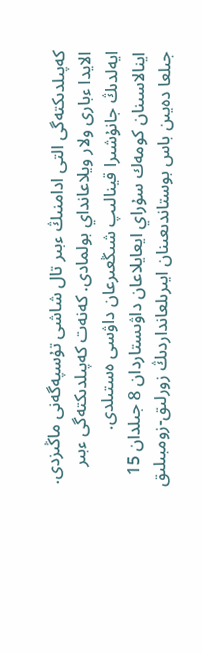كەپىلدىكتەگى التى ادامنىڭ ءبىر تال شاشى تۇسپەگەنى ماڭىزدى. الايدا ءبارى ولار ويلاعانداي بولمادى. كەنەت كەپىلدىكتەگى ءبىر ايەلدىڭ جانۇشىرا قينالىپ شىڭعىرعان داۋسى ەستىلدى. اينالاسىنان كومەك سۇراي ايعايلاعان داۋىستاردان 8 جىلدان 15 جىلعا دەيىن باس بوستاندىعىنان ايىرىلعانداردىڭ زورلىق-زومبىلىق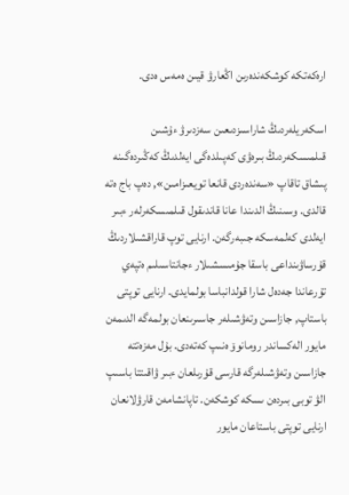ارەكەتكە كوشكەندەرىن اڭعارۋ قيىن ەمەس ەدى.

اسكەريلەردىڭ شاراسىزدىعىن سەزدىرۋ ءۇشىن قىلمىسكەردىڭ بىرەۋى كەپىلدەگى ايەلدىڭ كەڭىردەگىنە پىشاق تاقاپ «سەندەردى قانعا تويعىزامىن», دەپ باج ەتە قالدى. وسىنىڭ الدىندا عانا قاندىقول قىلمىسكەرلەر ءبىر ايەلدى كەلمەسكە جىبەرگەن. ارنايى توپ قاراقشىلاردىڭ قۇرساۋىنداعى باسقا جۇمىسشىلار ءجانتاسىلىم ەتپەي تۇرعاندا جەدەل شارا قولدانباسا بولمايدى. ارنايى توپتى باستاپ, جازاسىن وتەۋشىلەر جاسىرىنعان بولمەگە الدىمەن مايور الەكساندر رومانوۆ ەنىپ كەتەدى. بۇل مەزەتتە جازاسىن وتەۋشىلەرگە قارسى قۇرىلعان ءبىر ۋاقىتتا باسىپ الۋ توبى بىردەن ىسكە كوشكەن. تاپانشامەن قارۋلانعان ارنايى توپتى باستاعان مايور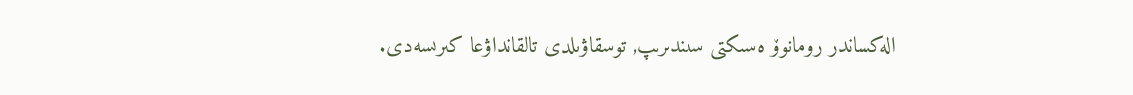الەكساندر رومانوۆ ەسىكتى سىندىرىپ, توسقاۋىلدى تالقانداۋعا كىرىسەدى.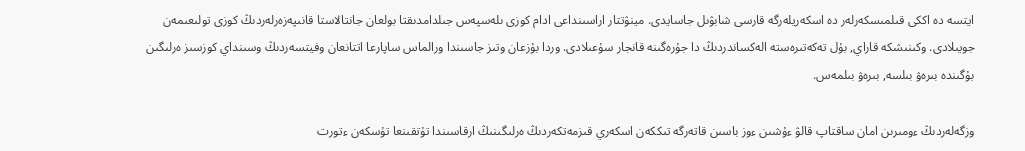ايتسە دە اككى قىلمىسكەرلەر دە اسكەريلەرگە قارسى شابۋىل جاسايدى. مينۋتتار اراسىنداعى ادام كوزى ىلەسپەس جىلدامدىقتا بولعان جانتالاستا قانىپەزەرلەردىڭ كوزى تولىعىمەن جويىلادى. وكىنىشكە قاراي, بۇل تەكەتىرەستە الەكساندردىڭ دا جۇرەگىنە قانجار سۇعىلادى. وردا بۇزعان وتىز جاسىندا ورالماس ساپارعا اتتانعان وفيتسەردىڭ وسىنداي كوزسىز ەرلىگىن بۇگىندە بىرەۋ بىلسە, بىرەۋ بىلمەس.

وزگەلەردىڭ ءومىرىن امان ساقتاپ قالۋ ءۇشىن ءوز باسىن قاتەرگە تىككەن اسكەري قىزمەتكەردىڭ ەرلىگىنىڭ ارقاسىندا تۇتقىنعا تۇسكەن ءتورت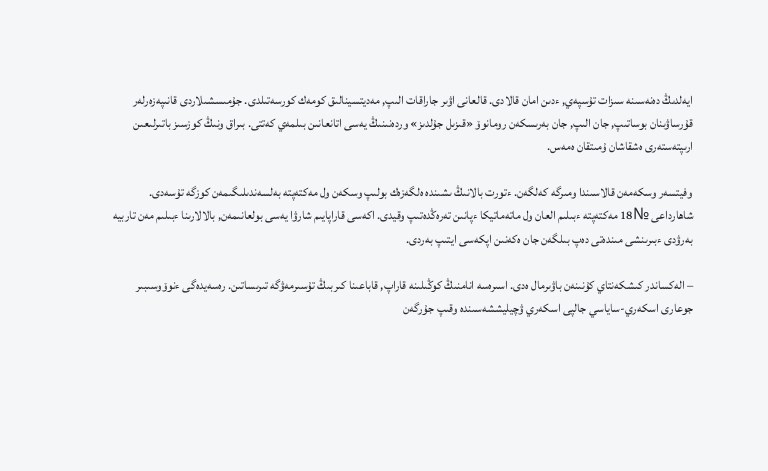ايەلدىڭ دەنەسىنە سىزات تۇسپەي, ءدىن امان قالادى. قالعانى اۋىر جاراقات الىپ, مەديتسينالىق كومەك كورسەتىلدى. جۇمىسشىلاردى قانىپەزەرلەر قۇرساۋىنان بوساتىپ, جان الىپ, جان بەرىسكەن رومانوۆ «قىزىل جۇلدىز» وردەنىنىڭ يەسى اتانعانىن بىلمەي كەتتى. بىراق ونىڭ كوزسىز باتىرلىعىن ارىپتەستەرى ەشقاشان ۇمىتقان ەمەس.

وفيتسەر وسكەمەن قالاسىندا ومىرگە كەلگەن. ءتورت بالانىڭ ىشىندە ەلگەزەك بولىپ وسكەن ول مەكتەپتە بەلسەندىلىگىمەن كوزگە تۇسەدى. شاھارداعى №18 مەكتەپتە ءبىلىم العان ول ماتەماتيكا ءپانىن تەرەڭدەتىپ وقيدى. اكەسى قاراپايىم شارۋا يەسى بولعانىمەن, بالالارىنا ءبىلىم مەن تاربيە بەرۋدى ءبىرىنشى مىندەتى دەپ بىلگەن جان ەكەنىن اپكەسى ايتىپ بەردى.

– الەكساندر كىشكەنتاي كۇنىنەن باۋىرمال ەدى. اسىرەسە انامنىڭ كوڭىلىنە قاراپ, قاباعىنا كىربىڭ تۇسىرمەۋگە تىرىساتىن. رەسەيدەگى ءنوۆوسىبىر جوعارى اسكەري-ساياسي جالپى اسكەري ۋچيليششەسىندە وقىپ جۇرگەن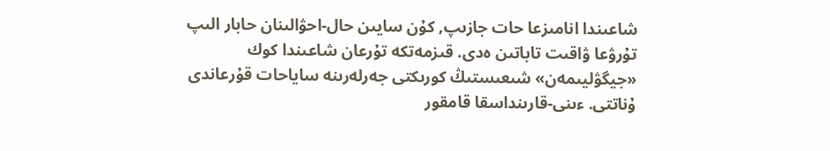شاعىندا انامىزعا حات جازىپ, كۇن سايىن حال-احۋالىنان حابار الىپ تۇرۋعا ۋاقىت تاباتىن ەدى. قىزمەتكە تۇرعان شاعىندا كوك «جيگۋليىمەن» شىعىستىڭ كورىكتى جەرلەرىنە ساياحات قۇرعاندى ۇناتتى. ءىنى-قارىنداسقا قامقور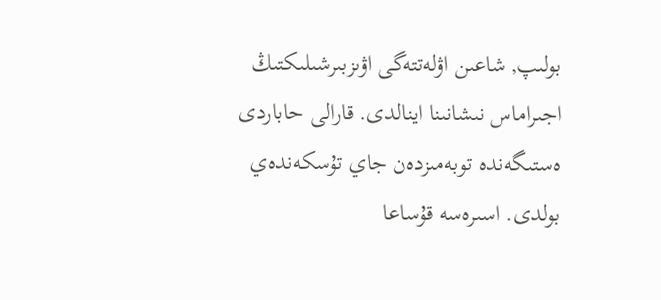بولىپ, شاعىن اۋلەتتەگى اۋىزبىرشىلىكتىڭ اجىراماس نىشانىنا اينالدى. قارالى حاباردى ەستىگەندە توبەمىزدەن جاي تۇسكەندەي بولدى. اسىرەسە قۇساعا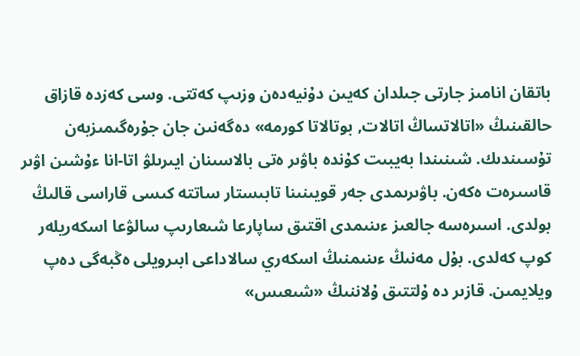باتقان انامىز جارتى جىلدان كەيىن دۇنيەدەن وزىپ كەتتى. وسى كەزدە قازاق حالقىنىڭ «اتالاتساڭ اتالات, بوتالاتا كورمە» دەگەنىن جان جۇرەگىمىزبەن تۇسىندىك. شىنىندا بەيبىت كۇندە باۋىر ەتى بالاسىنان ايىرىلۋ اتا-انا ءۇشىن اۋىر قاسىرەت ەكەن. باۋىرىمدى جەر قويىنىنا تابىستار ساتتە كىسى قاراسى قالىڭ بولدى. اسىرەسە جالعىز ءىنىمدى اقتىق ساپارعا شىعارىپ سالۋعا اسكەريلەر كوپ كەلدى. بۇل مەنىڭ ءىنىمنىڭ اسكەري سالاداعى ابىرويلى ەڭبەگى دەپ ويلايمىن. قازىر دە ۇلتتىق ۇلاننىڭ «شىعىس»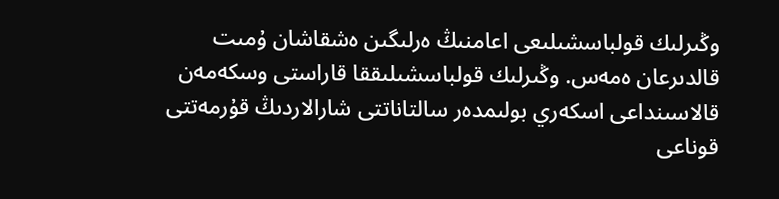وڭىرلىك قولباسشىلىعى اعامنىڭ ەرلىگىن ەشقاشان ۇمىت قالدىرعان ەمەس. وڭىرلىك قولباسشىلىققا قاراستى وسكەمەن قالاسىنداعى اسكەري بولىمدەر سالتاناتتى شارالاردىڭ قۇرمەتتى قوناعى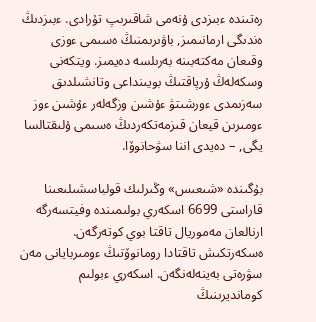رەتىندە ءبىزدى ۇنەمى شاقىرىپ تۇرادى. ءبىزدىڭ ەندىگى ارمانىمىز, باۋىرىمنىڭ ەسىمى ءوزى وقىعان مەكتەبىنە بەرىلسە دەيمىز. ويتكەنى وسكەلەڭ ۇرپاقتىڭ بويىنداعى وتانشىلدىق سەزىمدى ءورشىتۋ ءۇشىن وزگەلەر ءۇشىن ءوز ءومىرىن قيعان قىزمەتكەردىڭ ەسىمى ۇلىقتالسا يگى, – دەيدى اننا سۋحانوۆا.

بۇگىندە «شىعىس» وڭىرلىك قولباسشىلىعىنا قاراستى 6699 اسكەري بولىمىندە وفيتسەرگە ارنالعان مەموريال تاقتا بوي كوتەرگەن. ەسكەرتكىش تاقتادا رومانوۆتىڭ ءومىربايانى مەن سۋرەتى بەينەلەنگەن. اسكەري ءبولىم كومانديرىنىڭ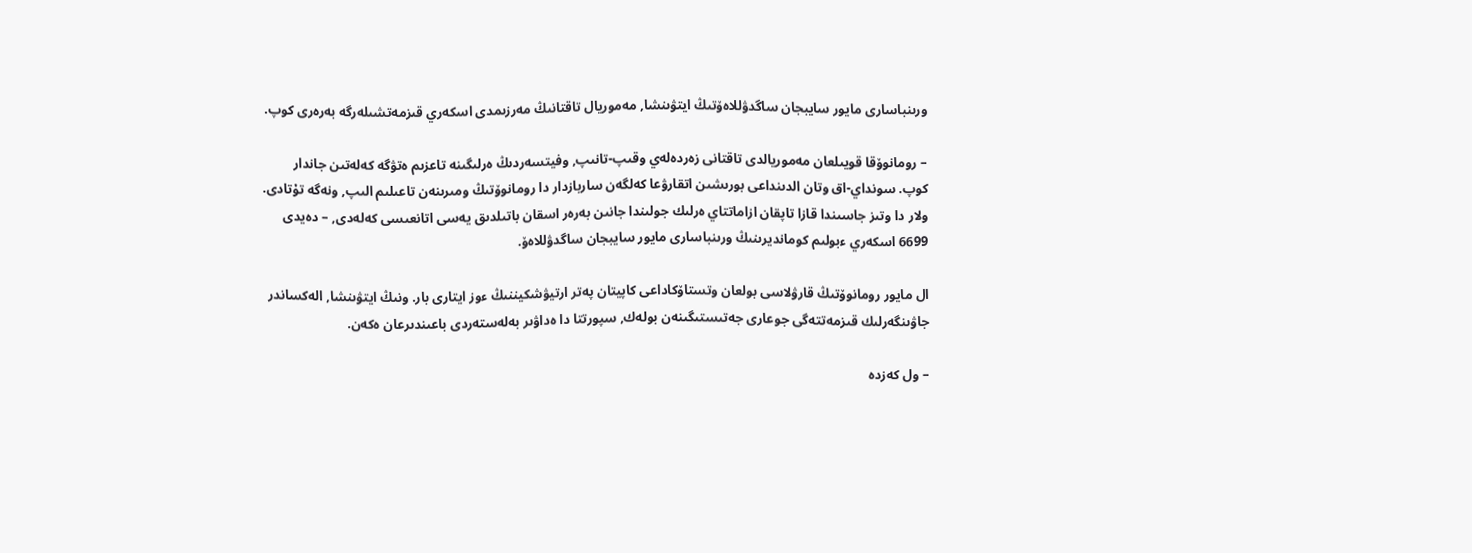ورىنباسارى مايور سايبجان ساگدۋللاەۆتىڭ ايتۋىنشا, مەموريال تاقتانىڭ مەرزىمدى اسكەري قىزمەتشىلەرگە بەرەرى كوپ.

– رومانوۆقا قويىلعان مەموريالدى تاقتانى زەردەلەي وقىپ-تانىپ, وفيتسەردىڭ ەرلىگىنە تاعزىم ەتۋگە كەلەتىن جاندار كوپ. سونداي-اق وتان الدىنداعى بورىشىن اتقارۋعا كەلگەن ساربازدار دا رومانوۆتىڭ ومىرىنەن تاعىلىم الىپ, ونەگە تۇتادى. ولار دا وتىز جاسىندا قازا تاپقان ازاماتتاي ەرلىك جولىندا جانىن بەرەر اسقان باتىلدىق يەسى اتانعىسى كەلەدى, – دەيدى 6699 اسكەري ءبولىم كومانديرىنىڭ ورىنباسارى مايور سايبجان ساگدۋللاەۆ.

ال مايور رومانوۆتىڭ قارۋلاسى بولعان وتستاۆكاداعى كاپيتان پەتر ارتيۋشكيننىڭ ءوز ايتارى بار. ونىڭ ايتۋىنشا, الەكساندر جاۋىنگەرلىك قىزمەتتەگى جوعارى جەتىستىگىنەن بولەك, سپورتتا دا ەداۋىر بەلەستەردى باعىندىرعان ەكەن.

– ول كەزدە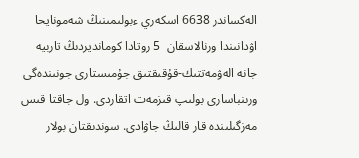الەكساندر 6638 اسكەري ءبولىمىنىڭ شەمونايحا اۋدانىندا ورنالاسقان  5 روتادا كومانديردىڭ تاربيە جانە الەۋمەتتىك-قۇقىقتىق جۇمىستارى جونىندەگى ورىنباسارى بولىپ قىزمەت اتقاردى. ول جاقتا قىس مەزگىلىندە قار قالىڭ جاۋادى. سوندىقتان بولار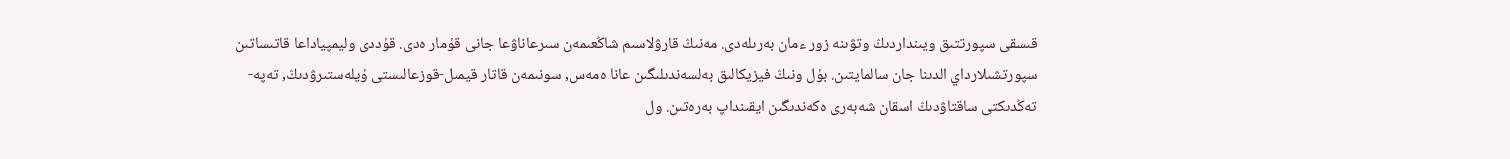قىسقى سپورتتىق ويىنداردىڭ وتۋىنە زور ءمان بەرىلەدى. مەنىڭ قارۋلاسىم شاڭعىمەن سىرعاناۋعا جانى قۇمار ەدى. قۇددى وليمپياداعا قاتىساتىن سپورتشىلارداي الدىنا جان سالمايتىن. بۇل ونىڭ فيزيكالىق بەلسەندىلىگىن عانا ەمەس, سونىمەن قاتار قيمىل-قوزعالىستى ۇيلەستىرۋدىڭ, تەپە-تەڭدىكتى ساقتاۋدىڭ اسقان شەبەرى ەكەندىگىن ايقىنداپ بەرەتىن. ول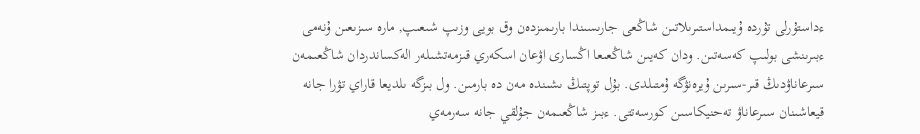ءداستۇرلى تۇردە ۇيىمداستىرىلاتىن شاڭعى جارىسىندا بارىمىزدەن وق بويى وزىپ شىعىپ, مارە سىزىعىن ۇنەمى ءبىرىنشى بولىپ كەسەتىن. ودان كەيىن شاڭعىعا اڭسارى اۋعان اسكەري قىزمەتشىلەر الەكساندردان شاڭعىمەن سىرعاناۋدىڭ قىر-سىرىن ۇيرەنۋگە ۇمتىلدى. بۇل توپتىڭ ىشىندە مەن دە بارمىن. ول بىزگە ىلديعا قاراي تۋرا جانە قيعاشىنان سىرعاناۋ تەحنيكاسىن كورسەتتى. ءبىز شاڭعىمەن جۇلقي جانە سەرمەي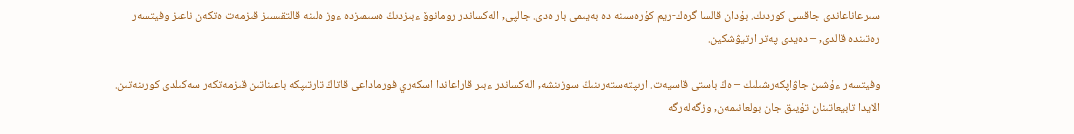سىرعاناعاندى جاقسى كوردىك. بۇدان قالسا گرەك-ريم كۇرەسىنە دە بەيىمى بار ەدى. جالپى, الەكساندر رومانوۆ ءبىزدىڭ ەسىمىزدە ءوز ەلىنە قالتقىسىز قىزمەت ەتكەن ناعىز وفيتسەر رەتىندە قالدى, – دەيدى پەتر ارتيۋشكين.

وفيتسەر ءۇشىن جاۋاپكەرشىلىك – ەڭ باستى قاسيەت. ارىپتەستەرىنىڭ سوزىنشە, الەكساندر ءبىر قاراعاندا اسكەري فورماداعى قاتاڭ تارتىپكە باعىناتىن قىزمەتكەر سەكىلدى كورىنەتىن. الايدا تابيعاتىنان تۇيىق جان بولعانىمەن, وزگەلەرگە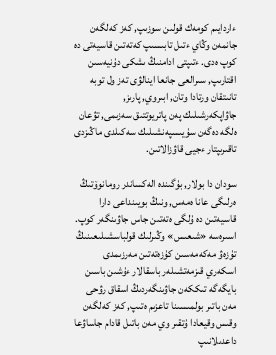ءاردايىم كومەك قولىن سوزىپ, كەز كەلگەن جانمەن وڭاي ءتىل تابىسىپ كەتەتىن قاسيەتى دە كوپ ەدى. ءتىپتى ادامنىڭ ىشكى دۇنيەسىن اقتارىپ, سىرالعى جانعا اينالۋى تەز ول توبە تانىتقان ورتادا وتان, ابىروي, پارىز, جاۋاپكەرشىلىك پەن پاتريوتتىق سەزىمى, تۋعان ەلگە دەگەن سۇيىسپەنشىلىك سەكىلدى ماڭىزدى تاقىرىپتار ءجيى قاۋزالاتىن.

سودان دا بولار, بۇگىندە الەكساندر رومانوۆتىڭ ەرلىگى عانا ەمەس, ونىڭ بويىنداعى دارا قاسيەتىن دە ۇلگى ەتەتىن جاس جاۋىنگەر كوپ. اسىرەسە «شىعىس» وڭىرلىك قولباسشىلىعىنىڭ تۇزەۋ مەكەمەسىن كۇزەتەتىن مەرزىمدى اسكەري قىزمەتشىلەر باسقالار ءۇشىن باسىن بايگەگە تىككەن جاۋىنگەردىڭ اسقاق رۋحى مەن باتىر بولمىسىنا تاعزىم ەتىپ, كەز كەلگەن وقىس وقيعادا ۇتقىر وي مەن باتىل قادام جاساۋعا داعدىلانىپ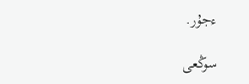ءجۇر.

سوڭعى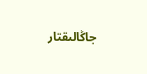جاڭالىقتار